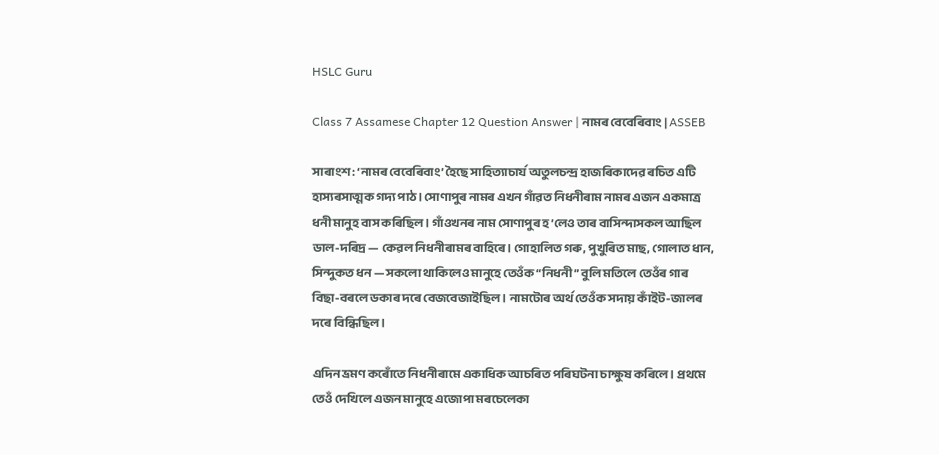HSLC Guru

Class 7 Assamese Chapter 12 Question Answer | নামৰ বেবেৰিবাং | ASSEB

সাৰাংশ: ‘নামৰ বেবেৰিবাং’ হৈছে সাহিত্যাচাৰ্য অতুলচন্দ্ৰ হাজৰিকাদেৱ ৰচিত এটি হাস্যৰসাত্মক গদ্য পাঠ। সোণাপুৰ নামৰ এখন গাঁৱত নিধনীৰাম নামৰ এজন একমাত্ৰ ধনী মানুহ বাস কৰিছিল। গাঁওখনৰ নাম সোণাপুৰ হ’লেও তাৰ বাসিন্দাসকল আছিল ডাল-দৰিদ্ৰ — কেৱল নিধনীৰামৰ বাহিৰে। গোহালিত গৰু, পুখুৰিত মাছ, গোলাত ধান, সিন্দুকত ধন — সকলো থাকিলেও মানুহে তেওঁক “নিধনী” বুলি মতিলে তেওঁৰ গাৰ বিছা-বৰলে ডকাৰ দৰে বেজবেজাইছিল। নামটোৰ অৰ্থ তেওঁক সদায় কাঁইট-জালৰ দৰে বিন্ধিছিল।

এদিন ভ্ৰমণ কৰোঁতে নিধনীৰামে একাধিক আচৰিত পৰিঘটনা চাক্ষুষ কৰিলে। প্ৰথমে তেওঁ দেখিলে এজন মানুহে এজোপা মৰচেলেকা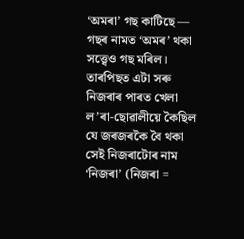‘অমৰা’ গছ কাটিছে — গছৰ নামত ‘অমৰ’ থকা সত্ত্বেও গছ মৰিল। তাৰপিছত এটা সৰু নিজৰাৰ পাৰত খেলা ল’ৰা-ছোৱালীয়ে কৈছিল যে জৰজৰকৈ বৈ থকা সেই নিজৰাটোৰ নাম ‘নিজৰা’ (নিজৰা =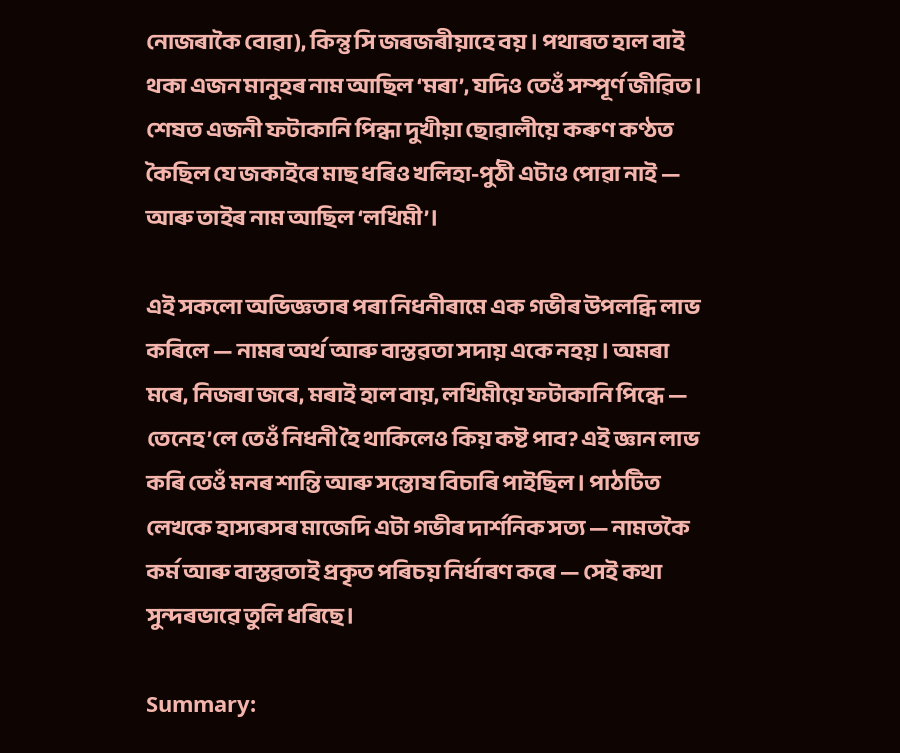নোজৰাকৈ বোৱা), কিন্তু সি জৰজৰীয়াহে বয়। পথাৰত হাল বাই থকা এজন মানুহৰ নাম আছিল ‘মৰা’, যদিও তেওঁ সম্পূৰ্ণ জীৱিত। শেষত এজনী ফটাকানি পিন্ধা দুখীয়া ছোৱালীয়ে কৰুণ কণ্ঠত কৈছিল যে জকাইৰে মাছ ধৰিও খলিহা-পুঠী এটাও পোৱা নাই — আৰু তাইৰ নাম আছিল ‘লখিমী’।

এই সকলো অভিজ্ঞতাৰ পৰা নিধনীৰামে এক গভীৰ উপলব্ধি লাভ কৰিলে — নামৰ অৰ্থ আৰু বাস্তৱতা সদায় একে নহয়। অমৰা মৰে, নিজৰা জৰে, মৰাই হাল বায়, লখিমীয়ে ফটাকানি পিন্ধে — তেনেহ’লে তেওঁ নিধনী হৈ থাকিলেও কিয় কষ্ট পাব? এই জ্ঞান লাভ কৰি তেওঁ মনৰ শান্তি আৰু সন্তোষ বিচাৰি পাইছিল। পাঠটিত লেখকে হাস্যৰসৰ মাজেদি এটা গভীৰ দাৰ্শনিক সত্য — নামতকৈ কৰ্ম আৰু বাস্তৱতাই প্ৰকৃত পৰিচয় নিৰ্ধাৰণ কৰে — সেই কথা সুন্দৰভাৱে তুলি ধৰিছে।

Summary: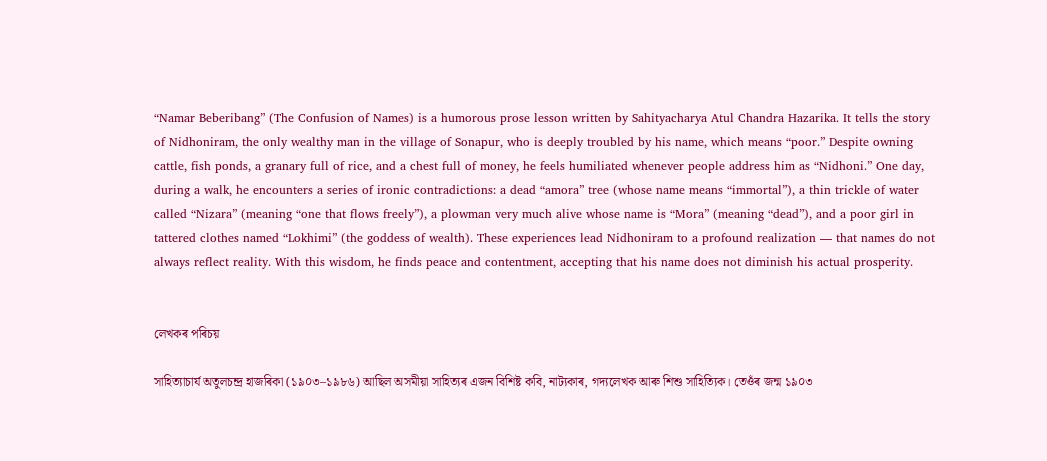“Namar Beberibang” (The Confusion of Names) is a humorous prose lesson written by Sahityacharya Atul Chandra Hazarika. It tells the story of Nidhoniram, the only wealthy man in the village of Sonapur, who is deeply troubled by his name, which means “poor.” Despite owning cattle, fish ponds, a granary full of rice, and a chest full of money, he feels humiliated whenever people address him as “Nidhoni.” One day, during a walk, he encounters a series of ironic contradictions: a dead “amora” tree (whose name means “immortal”), a thin trickle of water called “Nizara” (meaning “one that flows freely”), a plowman very much alive whose name is “Mora” (meaning “dead”), and a poor girl in tattered clothes named “Lokhimi” (the goddess of wealth). These experiences lead Nidhoniram to a profound realization — that names do not always reflect reality. With this wisdom, he finds peace and contentment, accepting that his name does not diminish his actual prosperity.


লেখকৰ পৰিচয়

সাহিত্যাচাৰ্য অতুলচন্দ্ৰ হাজৰিকা (১৯০৩–১৯৮৬) আছিল অসমীয়া সাহিত্যৰ এজন বিশিষ্ট কবি, নাট্যকাৰ, গদ্যলেখক আৰু শিশু সাহিত্যিক। তেওঁৰ জন্ম ১৯০৩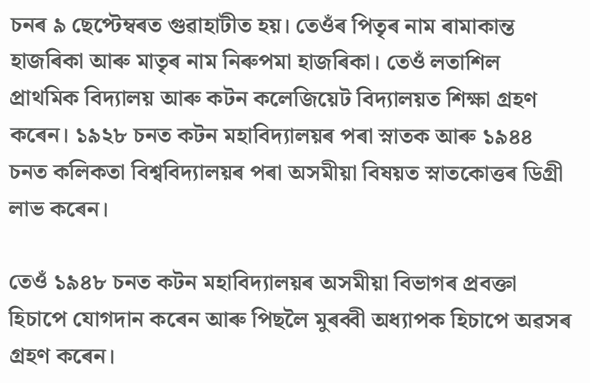চনৰ ৯ ছেপ্টেম্বৰত গুৱাহাটীত হয়। তেওঁৰ পিতৃৰ নাম ৰামাকান্ত হাজৰিকা আৰু মাতৃৰ নাম নিৰুপমা হাজৰিকা। তেওঁ লতাশিল প্ৰাথমিক বিদ্যালয় আৰু কটন কলেজিয়েট বিদ্যালয়ত শিক্ষা গ্ৰহণ কৰেন। ১৯২৮ চনত কটন মহাবিদ্যালয়ৰ পৰা স্নাতক আৰু ১৯৪৪ চনত কলিকতা বিশ্ববিদ্যালয়ৰ পৰা অসমীয়া বিষয়ত স্নাতকোত্তৰ ডিগ্ৰী লাভ কৰেন।

তেওঁ ১৯৪৮ চনত কটন মহাবিদ্যালয়ৰ অসমীয়া বিভাগৰ প্ৰবক্তা হিচাপে যোগদান কৰেন আৰু পিছলৈ মুৰব্বী অধ্যাপক হিচাপে অৱসৰ গ্ৰহণ কৰেন।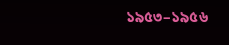১৯৫৩–১৯৫৬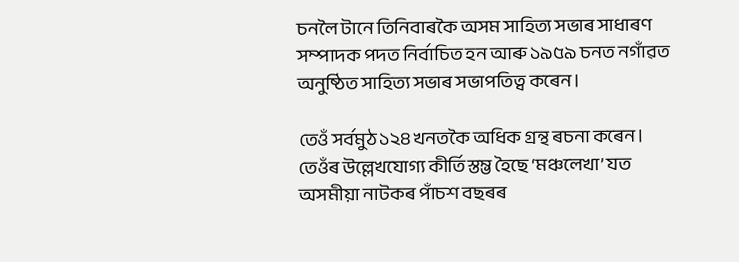চনলৈ টানে তিনিবাৰকৈ অসম সাহিত্য সভাৰ সাধাৰণ সম্পাদক পদত নিৰ্বাচিত হন আৰু ১৯৫৯ চনত নগাঁৱত অনুষ্ঠিত সাহিত্য সভাৰ সভাপতিত্ব কৰেন।

তেওঁ সৰ্বমুঠ ১২৪ খনতকৈ অধিক গ্ৰন্থ ৰচনা কৰেন। তেওঁৰ উল্লেখযোগ্য কীৰ্তিস্তম্ভ হৈছে ‘মঞ্চলেখা’ যত অসমীয়া নাটকৰ পাঁচশ বছৰৰ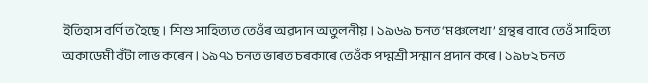ইতিহাস বৰ্ণিত হৈছে। শিশু সাহিত্যত তেওঁৰ অৱদান অতুলনীয়। ১৯৬৯ চনত ‘মঞ্চলেখা’ গ্ৰন্থৰ বাবে তেওঁ সাহিত্য অকাডেমী বঁটা লাভ কৰেন। ১৯৭১ চনত ভাৰত চৰকাৰে তেওঁক পদ্মশ্ৰী সন্মান প্ৰদান কৰে। ১৯৮২ চনত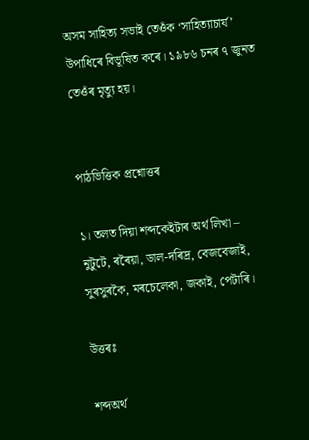অসম সাহিত্য সভাই তেওঁক ‘সাহিত্যাচাৰ্য’ উপাধিৰে বিভূষিত কৰে। ১৯৮৬ চনৰ ৭ জুনত তেওঁৰ মৃত্যু হয়।


পাঠভিত্তিক প্ৰশ্নোত্তৰ

১। তলত দিয়া শব্দকেইটাৰ অৰ্থ লিখা –
নুটুটে, ৰৰৈয়া, ডাল-দৰিদ্ৰ, বেজবেজাই, সুৰসুৰকৈ, মৰচেলেকা, জকাই, পেটাৰি।

উত্তৰঃ

শব্দঅৰ্থ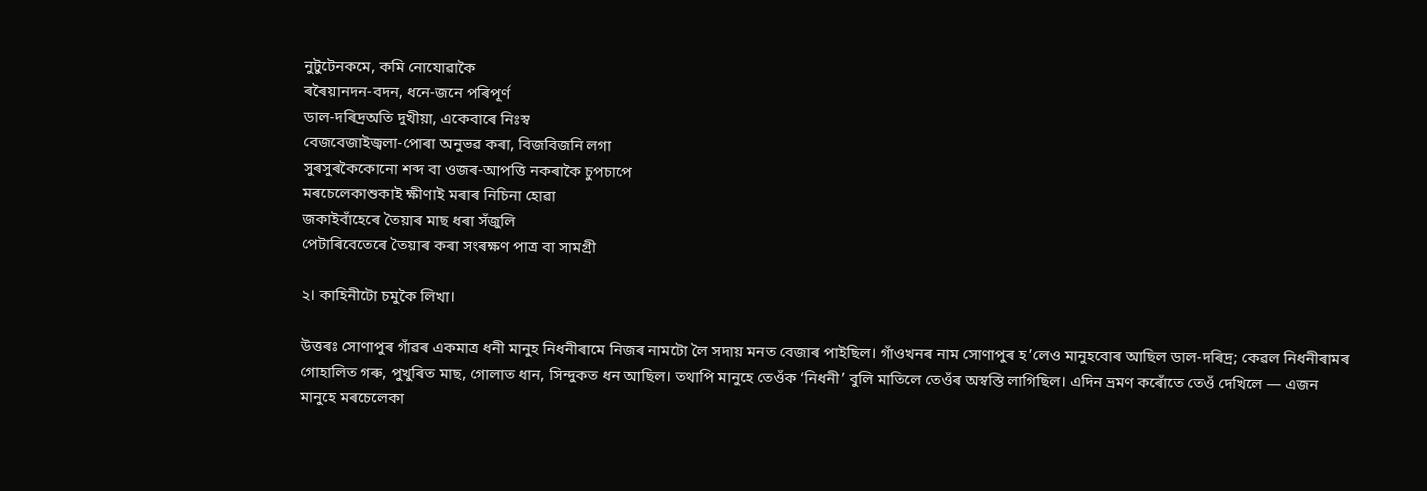নুটুটেনকমে, কমি নোযোৱাকৈ
ৰৰৈয়ানদন-বদন, ধনে-জনে পৰিপূৰ্ণ
ডাল-দৰিদ্ৰঅতি দুখীয়া, একেবাৰে নিঃস্ব
বেজবেজাইজ্বলা-পোৰা অনুভৱ কৰা, বিজবিজনি লগা
সুৰসুৰকৈকোনো শব্দ বা ওজৰ-আপত্তি নকৰাকৈ চুপচাপে
মৰচেলেকাশুকাই ক্ষীণাই মৰাৰ নিচিনা হোৱা
জকাইবাঁহেৰে তৈয়াৰ মাছ ধৰা সঁজুলি
পেটাৰিবেতেৰে তৈয়াৰ কৰা সংৰক্ষণ পাত্ৰ বা সামগ্ৰী

২। কাহিনীটো চমুকৈ লিখা।

উত্তৰঃ সোণাপুৰ গাঁৱৰ একমাত্ৰ ধনী মানুহ নিধনীৰামে নিজৰ নামটো লৈ সদায় মনত বেজাৰ পাইছিল। গাঁওখনৰ নাম সোণাপুৰ হ’লেও মানুহবোৰ আছিল ডাল-দৰিদ্ৰ; কেৱল নিধনীৰামৰ গোহালিত গৰু, পুখুৰিত মাছ, গোলাত ধান, সিন্দুকত ধন আছিল। তথাপি মানুহে তেওঁক ‘নিধনী’ বুলি মাতিলে তেওঁৰ অস্বস্তি লাগিছিল। এদিন ভ্ৰমণ কৰোঁতে তেওঁ দেখিলে — এজন মানুহে মৰচেলেকা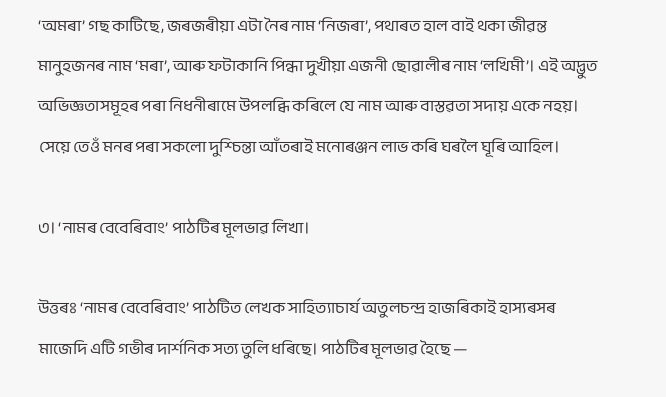‘অমৰা’ গছ কাটিছে, জৰজৰীয়া এটা নৈৰ নাম ‘নিজৰা’, পথাৰত হাল বাই থকা জীৱন্ত মানুহজনৰ নাম ‘মৰা’, আৰু ফটাকানি পিন্ধা দুখীয়া এজনী ছোৱালীৰ নাম ‘লখিমী’। এই অদ্ভুত অভিজ্ঞতাসমূহৰ পৰা নিধনীৰামে উপলব্ধি কৰিলে যে নাম আৰু বাস্তৱতা সদায় একে নহয়। সেয়ে তেওঁ মনৰ পৰা সকলো দুশ্চিন্তা আঁতৰাই মনোৰঞ্জন লাভ কৰি ঘৰলৈ ঘূৰি আহিল।

৩। ‘নামৰ বেবেৰিবাং’ পাঠটিৰ মূলভাৱ লিখা।

উত্তৰঃ ‘নামৰ বেবেৰিবাং’ পাঠটিত লেখক সাহিত্যাচাৰ্য অতুলচন্দ্ৰ হাজৰিকাই হাস্যৰসৰ মাজেদি এটি গভীৰ দাৰ্শনিক সত্য তুলি ধৰিছে। পাঠটিৰ মূলভাৱ হৈছে —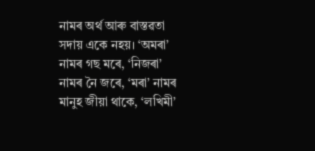নামৰ অৰ্থ আৰু বাস্তৱতা সদায় একে নহয়। ‘অমৰা’ নামৰ গছ মৰে, ‘নিজৰা’ নামৰ নৈ জৰে, ‘মৰা’ নামৰ মানুহ জীয়া থাকে, ‘লখিমী’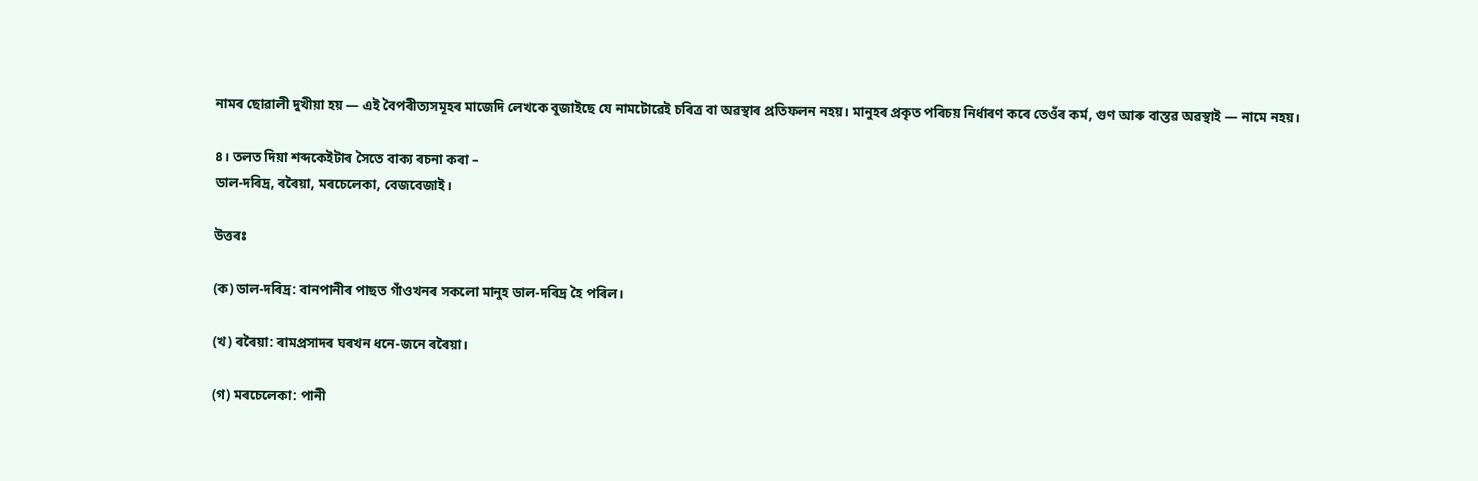নামৰ ছোৱালী দুখীয়া হয় — এই বৈপৰীত্যসমূহৰ মাজেদি লেখকে বুজাইছে যে নামটোৱেই চৰিত্ৰ বা অৱস্থাৰ প্ৰতিফলন নহয়। মানুহৰ প্ৰকৃত পৰিচয় নিৰ্ধাৰণ কৰে তেওঁৰ কৰ্ম, গুণ আৰু বাস্তৱ অৱস্থাই — নামে নহয়।

৪। তলত দিয়া শব্দকেইটাৰ সৈতে বাক্য ৰচনা কৰা –
ডাল-দৰিদ্ৰ, ৰৰৈয়া, মৰচেলেকা, বেজবেজাই।

উত্তৰঃ

(ক) ডাল-দৰিদ্ৰ: বানপানীৰ পাছত গাঁওখনৰ সকলো মানুহ ডাল-দৰিদ্ৰ হৈ পৰিল।

(খ) ৰৰৈয়া: ৰামপ্ৰসাদৰ ঘৰখন ধনে-জনে ৰৰৈয়া।

(গ) মৰচেলেকা: পানী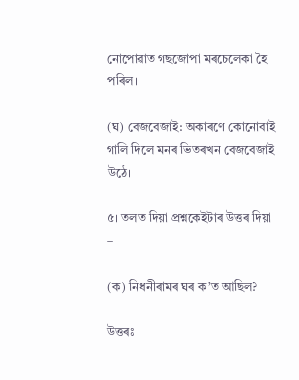নোপোৱাত গছজোপা মৰচেলেকা হৈ পৰিল।

(ঘ) বেজবেজাই: অকাৰণে কোনোবাই গালি দিলে মনৰ ভিতৰখন বেজবেজাই উঠে।

৫। তলত দিয়া প্ৰশ্নকেইটাৰ উত্তৰ দিয়া –

(ক) নিধনীৰামৰ ঘৰ ক’ত আছিল?

উত্তৰঃ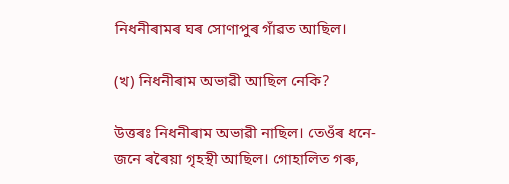নিধনীৰামৰ ঘৰ সোণাপুৰ গাঁৱত আছিল।

(খ) নিধনীৰাম অভাৱী আছিল নেকি?

উত্তৰঃ নিধনীৰাম অভাৱী নাছিল। তেওঁৰ ধনে-জনে ৰৰৈয়া গৃহস্থী আছিল। গোহালিত গৰু,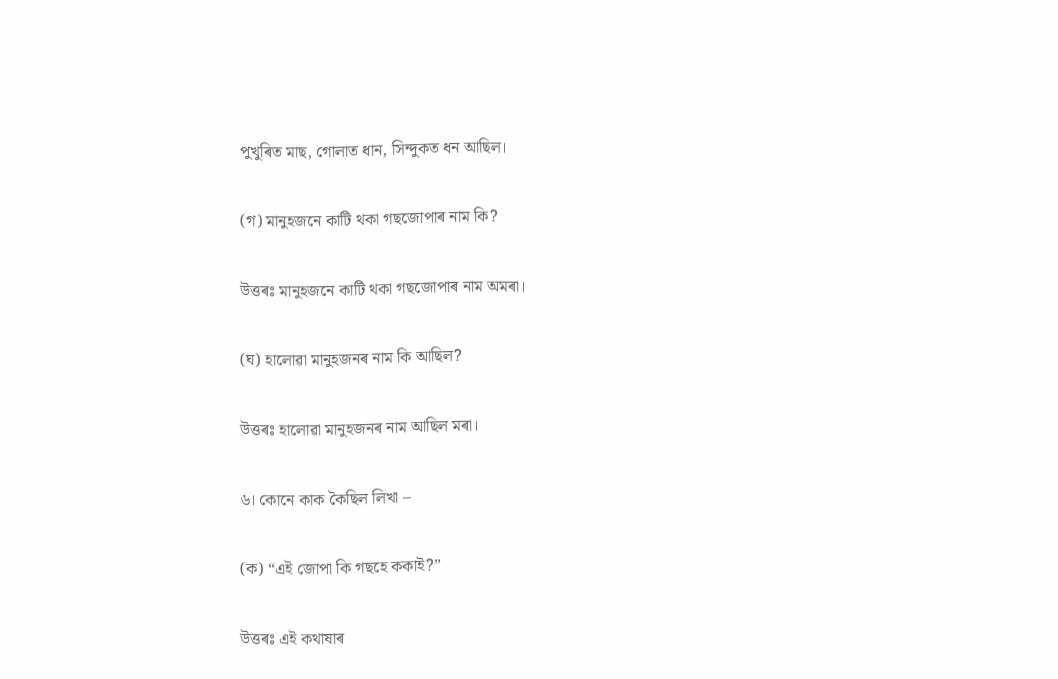পুখুৰিত মাছ, গোলাত ধান, সিন্দুকত ধন আছিল।

(গ) মানুহজনে কাটি থকা গছজোপাৰ নাম কি?

উত্তৰঃ মানুহজনে কাটি থকা গছজোপাৰ নাম অমৰা।

(ঘ) হালোৱা মানুহজনৰ নাম কি আছিল?

উত্তৰঃ হালোৱা মানুহজনৰ নাম আছিল মৰা।

৬। কোনে কাক কৈছিল লিখা –

(ক) “এই জোপা কি গছহে ককাই?”

উত্তৰঃ এই কথাষাৰ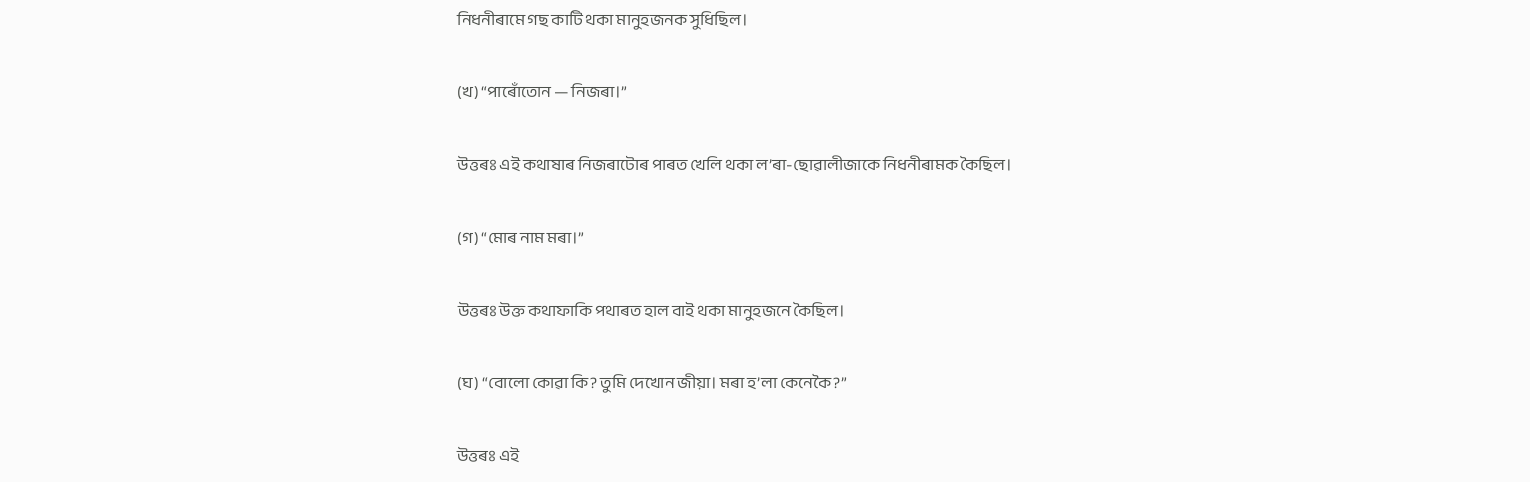নিধনীৰামে গছ কাটি থকা মানুহজনক সুধিছিল।

(খ) “পাৰোঁতোন — নিজৰা।”

উত্তৰঃ এই কথাষাৰ নিজৰাটোৰ পাৰত খেলি থকা ল’ৰা-ছোৱালীজাকে নিধনীৰামক কৈছিল।

(গ) “মোৰ নাম মৰা।”

উত্তৰঃ উক্ত কথাফাকি পথাৰত হাল বাই থকা মানুহজনে কৈছিল।

(ঘ) “বোলো কোৱা কি? তুমি দেখোন জীয়া। মৰা হ’লা কেনেকৈ?”

উত্তৰঃ এই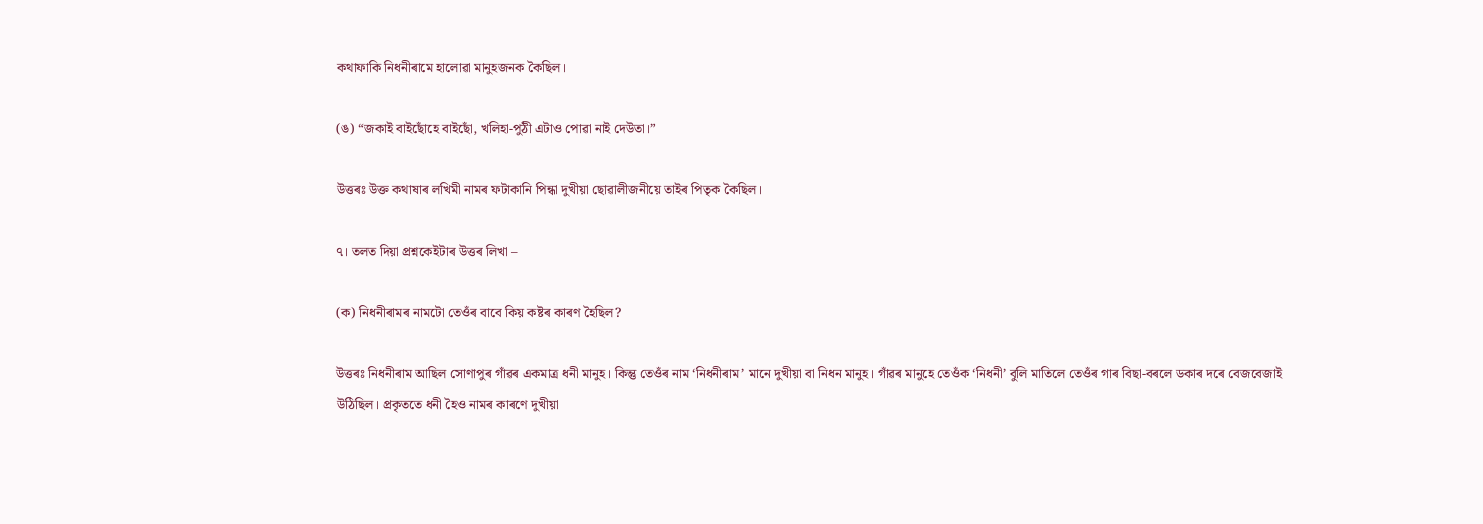কথাফাকি নিধনীৰামে হালোৱা মানুহজনক কৈছিল।

(ঙ) “জকাই বাইছোঁহে বাইছোঁ, খলিহা-পুঠী এটাও পোৱা নাই দেউতা।”

উত্তৰঃ উক্ত কথাষাৰ লখিমী নামৰ ফটাকানি পিন্ধা দুখীয়া ছোৱালীজনীয়ে তাইৰ পিতৃক কৈছিল।

৭। তলত দিয়া প্ৰশ্নকেইটাৰ উত্তৰ লিখা –

(ক) নিধনীৰামৰ নামটো তেওঁৰ বাবে কিয় কষ্টৰ কাৰণ হৈছিল?

উত্তৰঃ নিধনীৰাম আছিল সোণাপুৰ গাঁৱৰ একমাত্ৰ ধনী মানুহ। কিন্তু তেওঁৰ নাম ‘নিধনীৰাম’ মানে দুখীয়া বা নিধন মানুহ। গাঁৱৰ মানুহে তেওঁক ‘নিধনী’ বুলি মাতিলে তেওঁৰ গাৰ বিছা-বৰলে ডকাৰ দৰে বেজবেজাই উঠিছিল। প্ৰকৃততে ধনী হৈও নামৰ কাৰণে দুখীয়া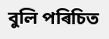বুলি পৰিচিত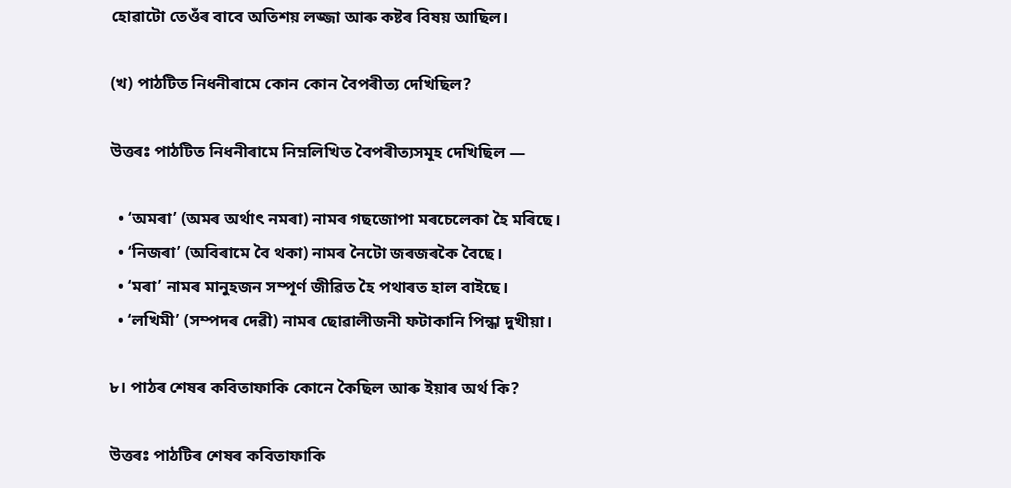হোৱাটো তেওঁৰ বাবে অতিশয় লজ্জা আৰু কষ্টৰ বিষয় আছিল।

(খ) পাঠটিত নিধনীৰামে কোন কোন বৈপৰীত্য দেখিছিল?

উত্তৰঃ পাঠটিত নিধনীৰামে নিম্নলিখিত বৈপৰীত্যসমূহ দেখিছিল —

  • ‘অমৰা’ (অমৰ অৰ্থাৎ নমৰা) নামৰ গছজোপা মৰচেলেকা হৈ মৰিছে।
  • ‘নিজৰা’ (অবিৰামে বৈ থকা) নামৰ নৈটো জৰজৰকৈ বৈছে।
  • ‘মৰা’ নামৰ মানুহজন সম্পূৰ্ণ জীৱিত হৈ পথাৰত হাল বাইছে।
  • ‘লখিমী’ (সম্পদৰ দেৱী) নামৰ ছোৱালীজনী ফটাকানি পিন্ধা দুখীয়া।

৮। পাঠৰ শেষৰ কবিতাফাকি কোনে কৈছিল আৰু ইয়াৰ অৰ্থ কি?

উত্তৰঃ পাঠটিৰ শেষৰ কবিতাফাকি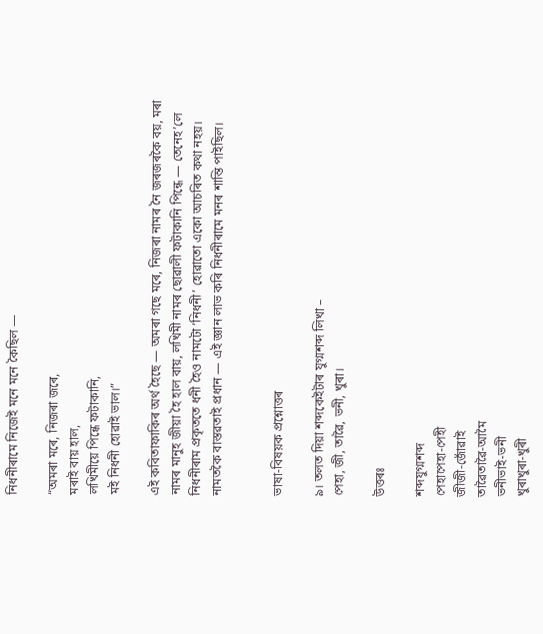নিধনীৰামে নিজেই মনে মনে কৈছিল —

“অমৰা মৰে, নিজৰা জৰে,
মৰাই বায় হাল,
লখিমীয়ে পিন্ধে ফটাকানি,
মই নিধনী হোৱাই ভাল।”

এই কবিতাফাকিৰ অৰ্থ হৈছে — অমৰা গছে মৰে, নিজৰা নামৰ নৈ জৰজৰকৈ বয়, মৰা নামৰ মানুহ জীয়া হৈ হাল বায়, লখিমী নামৰ ছোৱালী ফটাকানি পিন্ধে — তেনেহ’লে নিধনীৰাম প্ৰকৃততে ধনী হৈও নামটো ‘নিধনী’ হোৱাতো একো আচৰিত কথা নহয়। নামতকৈ বাস্তৱতাই প্ৰধান — এই জ্ঞান লাভ কৰি নিধনীৰামে মনৰ শান্তি পাইছিল।


ভাষা-বিষয়ক প্ৰশ্নোত্তৰ

৯। তলত দিয়া শব্দকেইটাৰ যুগ্মশব্দ লিখা –
পেহা, জী, তাৱৈ, ভনী, খুৰা।

উত্তৰঃ

শব্দযুগ্মশব্দ
পেহাপেহা-পেহী
জীজী-জোঁৱাই
তাৱৈতাৱৈ-আমৈ
ভনীভাই-ভনী
খুৰাখুৰা-খুৰী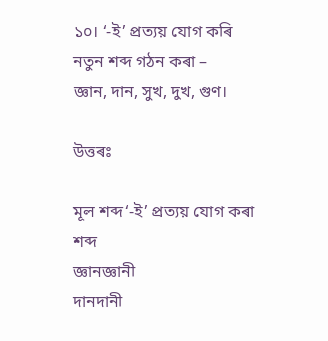১০। ‘-ই’ প্ৰত্যয় যোগ কৰি নতুন শব্দ গঠন কৰা –
জ্ঞান, দান, সুখ, দুখ, গুণ।

উত্তৰঃ

মূল শব্দ‘-ই’ প্ৰত্যয় যোগ কৰা শব্দ
জ্ঞানজ্ঞানী
দানদানী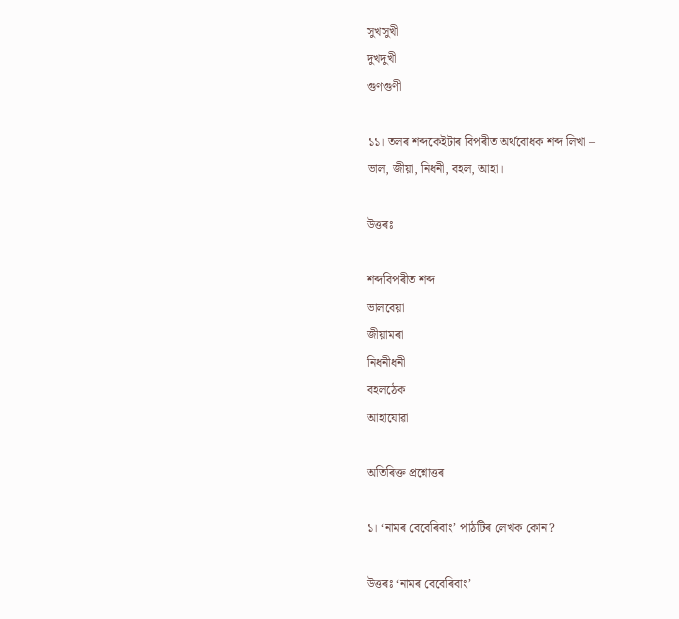সুখসুখী
দুখদুখী
গুণগুণী

১১। তলৰ শব্দকেইটাৰ বিপৰীত অৰ্থবোধক শব্দ লিখা –
ভাল, জীয়া, নিধনী, বহল, আহা।

উত্তৰঃ

শব্দবিপৰীত শব্দ
ভালবেয়া
জীয়ামৰা
নিধনীধনী
বহলঠেক
আহাযোৱা

অতিৰিক্ত প্ৰশ্নোত্তৰ

১। ‘নামৰ বেবেৰিবাং’ পাঠটিৰ লেখক কোন?

উত্তৰঃ ‘নামৰ বেবেৰিবাং’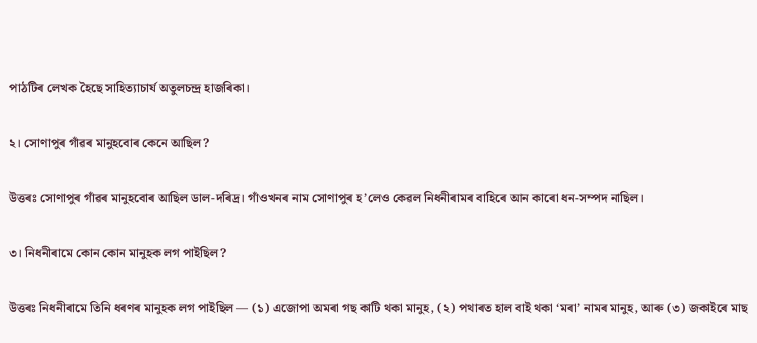পাঠটিৰ লেখক হৈছে সাহিত্যাচাৰ্য অতুলচন্দ্ৰ হাজৰিকা।

২। সোণাপুৰ গাঁৱৰ মানুহবোৰ কেনে আছিল?

উত্তৰঃ সোণাপুৰ গাঁৱৰ মানুহবোৰ আছিল ডাল-দৰিদ্ৰ। গাঁওখনৰ নাম সোণাপুৰ হ’লেও কেৱল নিধনীৰামৰ বাহিৰে আন কাৰো ধন-সম্পদ নাছিল।

৩। নিধনীৰামে কোন কোন মানুহক লগ পাইছিল?

উত্তৰঃ নিধনীৰামে তিনি ধৰণৰ মানুহক লগ পাইছিল — (১) এজোপা অমৰা গছ কাটি থকা মানুহ, (২) পথাৰত হাল বাই থকা ‘মৰা’ নামৰ মানুহ, আৰু (৩) জকাইৰে মাছ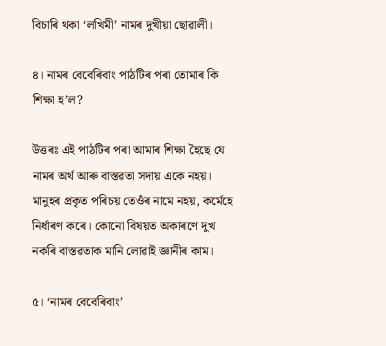বিচাৰি থকা ‘লখিমী’ নামৰ দুখীয়া ছোৱালী।

৪। নামৰ বেবেৰিবাং পাঠটিৰ পৰা তোমাৰ কি শিক্ষা হ’ল?

উত্তৰঃ এই পাঠটিৰ পৰা আমাৰ শিক্ষা হৈছে যে নামৰ অৰ্থ আৰু বাস্তৱতা সদায় একে নহয়। মানুহৰ প্ৰকৃত পৰিচয় তেওঁৰ নামে নহয়, কৰ্মেহে নিৰ্ধাৰণ কৰে। কোনো বিষয়ত অকাৰণে দুখ নকৰি বাস্তৱতাক মানি লোৱাই জ্ঞানীৰ কাম।

৫। ‘নামৰ বেবেৰিবাং’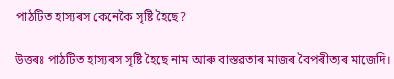পাঠটিত হাস্যৰস কেনেকৈ সৃষ্টি হৈছে?

উত্তৰঃ পাঠটিত হাস্যৰস সৃষ্টি হৈছে নাম আৰু বাস্তৱতাৰ মাজৰ বৈপৰীত্যৰ মাজেদি।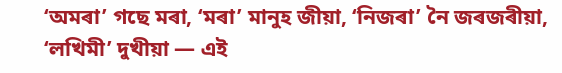‘অমৰা’ গছে মৰা, ‘মৰা’ মানুহ জীয়া, ‘নিজৰা’ নৈ জৰজৰীয়া, ‘লখিমী’ দুখীয়া — এই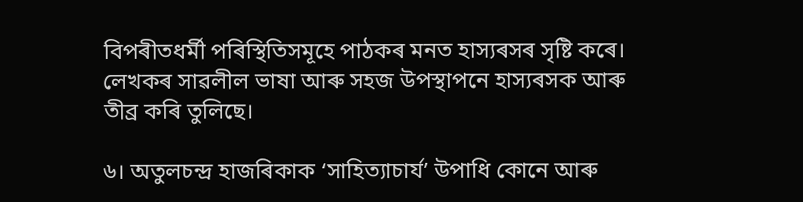বিপৰীতধৰ্মী পৰিস্থিতিসমূহে পাঠকৰ মনত হাস্যৰসৰ সৃষ্টি কৰে। লেখকৰ সাৱলীল ভাষা আৰু সহজ উপস্থাপনে হাস্যৰসক আৰু তীব্ৰ কৰি তুলিছে।

৬। অতুলচন্দ্ৰ হাজৰিকাক ‘সাহিত্যাচাৰ্য’ উপাধি কোনে আৰু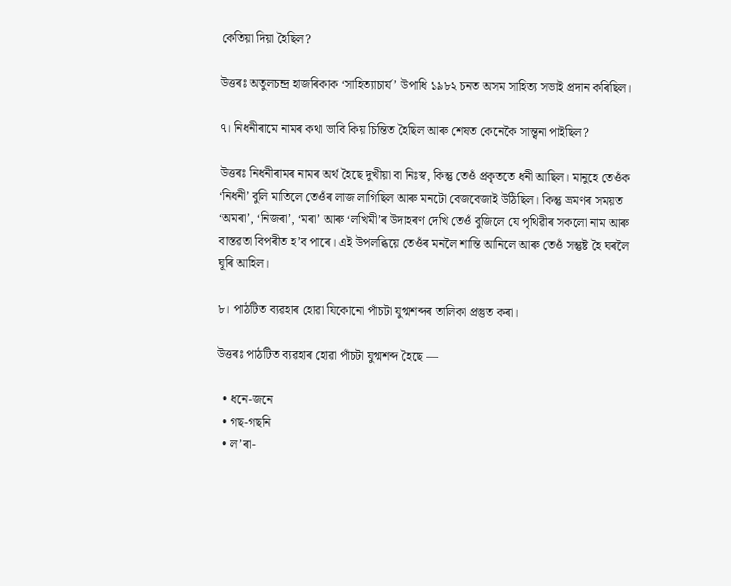কেতিয়া দিয়া হৈছিল?

উত্তৰঃ অতুলচন্দ্ৰ হাজৰিকাক ‘সাহিত্যাচাৰ্য’ উপাধি ১৯৮২ চনত অসম সাহিত্য সভাই প্ৰদান কৰিছিল।

৭। নিধনীৰামে নামৰ কথা ভাবি কিয় চিন্তিত হৈছিল আৰু শেষত কেনেকৈ সান্ত্বনা পাইছিল?

উত্তৰঃ নিধনীৰামৰ নামৰ অৰ্থ হৈছে দুখীয়া বা নিঃস্ব, কিন্তু তেওঁ প্ৰকৃততে ধনী আছিল। মানুহে তেওঁক ‘নিধনী’ বুলি মাতিলে তেওঁৰ লাজ লাগিছিল আৰু মনটো বেজবেজাই উঠিছিল। কিন্তু ভ্ৰমণৰ সময়ত ‘অমৰা’, ‘নিজৰা’, ‘মৰা’ আৰু ‘লখিমী’ৰ উদাহৰণ দেখি তেওঁ বুজিলে যে পৃথিৱীৰ সকলো নাম আৰু বাস্তৱতা বিপৰীত হ’ব পাৰে। এই উপলব্ধিয়ে তেওঁৰ মনলৈ শান্তি আনিলে আৰু তেওঁ সন্তুষ্ট হৈ ঘৰলৈ ঘূৰি আহিল।

৮। পাঠটিত ব্যৱহাৰ হোৱা যিকোনো পাঁচটা যুগ্মশব্দৰ তালিকা প্ৰস্তুত কৰা।

উত্তৰঃ পাঠটিত ব্যৱহাৰ হোৱা পাঁচটা যুগ্মশব্দ হৈছে —

  • ধনে-জনে
  • গছ-গছনি
  • ল’ৰা-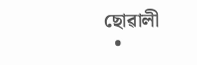ছোৱালী
  •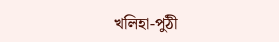খলিহা-পুঠী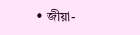• জীয়া-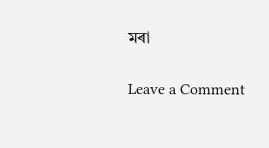মৰা

Leave a Comment